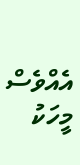އެއްވެސް މީހަކު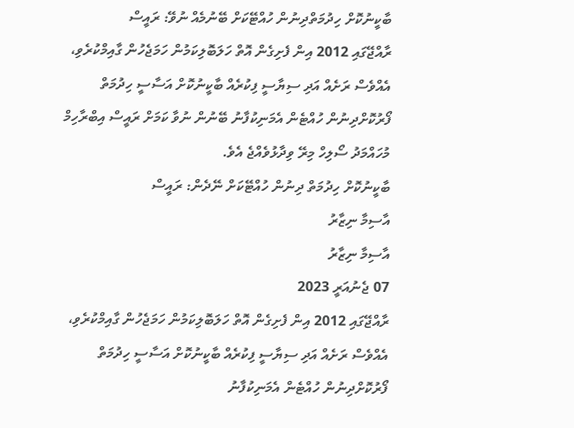ބާކީނުކޮށް ހިދުމަތްދިނުން ހުއްޓޭކަށް ބޭނުމެއް ނުވޭ: ރައީސް
ރާއްޖޭގައި 2012 އިން ފެށިގެން އޮތް ހަލަބޮލިކަމުން ހަމަޖެހުން ގާއިމްކުރެވި، އެއްވެސް ރަށެއް އަދި ސިޔާސީ ފިކުރެއް ބާކީނުކޮށް އަސާސީ ހިދުމަތް ފޯރުކޮށްދިނުން ހުއްޓެން އެމަނިކުފާނު ބޭނުން ނުވާ ކަމަށް ރައީސް އިބްރާހިމް މުހައްމަދު ސޯލިހް މިރޭ ވިދާޅުވެއްޖެ އެވެ.
ބާކީނުކޮށް ހިދުމަތް ދިނުން ހުއްޓޭކަށް ނޭދެން: ރައީސް
އާސިމާ ނިޒާރު
އާސިމާ ނިޒާރު
07 ޖެނުއަރީ 2023
ރާއްޖޭގައި 2012 އިން ފެށިގެން އޮތް ހަލަބޮލިކަމުން ހަމަޖެހުން ގާއިމްކުރެވި، އެއްވެސް ރަށެއް އަދި ސިޔާސީ ފިކުރެއް ބާކީނުކޮށް އަސާސީ ހިދުމަތް ފޯރުކޮށްދިނުން ހުއްޓެން އެމަނިކުފާނު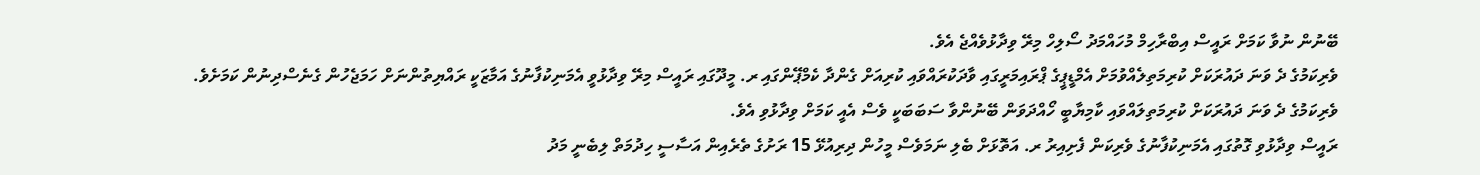ބޭނުން ނުވާ ކަމަށް ރައީސް އިބްރާހިމް މުހައްމަދު ސޯލިހް މިރޭ ވިދާޅުވެއްޖެ އެވެ.
ވެރިކަމުގެ ދެ ވަނަ ދައުރަކަށް ކުރިމަތިލެއްވުމަށް އެމްޑީޕީގެ ޕްރައިމަރީގައި ވާދަކުރައްވައި ކުރިއަށް ގެންދާ ކެމްޕޭންގައި ރ. މީދޫގައި ރައީސް މިރޭ ވިދާޅުވީ އެމަނިކުފާނުގެ އަމާޒަކީ ރައްޔިތުންނަށް ހަމަޖެހުން ގެނެސްދިނުން ކަމަށެވެ. ވެރިކަމުގެ ދެ ވަނަ ދައުރަކަށް ކުރިމަތިލައްވައި ކާމިޔާބީ ހޯއްދަވަން ބޭނުންވާ ސަބަބަކީ ވެސް އެއީ ކަމަށް ވިދާޅުވި އެވެ.
ރައީސް ވިދާޅުވި ގޮތުގައި އެމަނިކުފާނުގެ ވެރިކަން ފެށިއިރު ރ. އަތޮޅަށް ބެލި ނަމަވެސް މީހުން ދިރިއުޅޭ 15 ރަށުގެ ތެރެއިން އަސާސީ ހިދުމަތް ލިބެނީ މަދު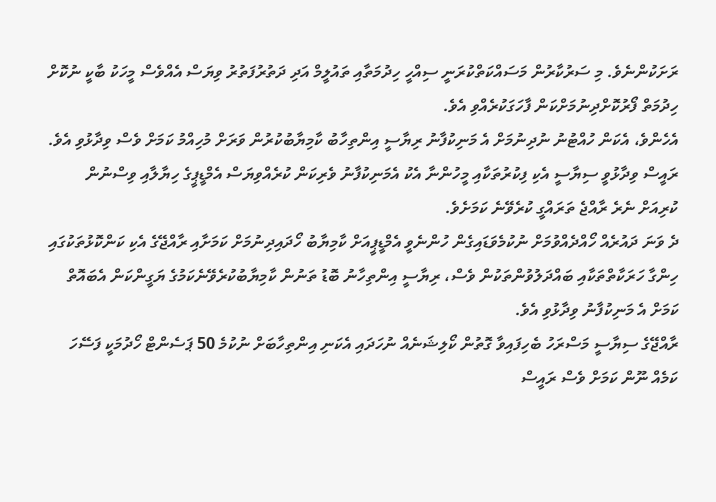ރަށަކުންނެވެ. މި ސަރުކާރުން މަސައްކަތްކުރަނީ ސިއްހީ ހިދުމަތާއި ތައުލީމް އަދި ދަތުރުފަތުރު ވިޔަސް އެއްވެސް މީހަކު ބާކީ ނުކޮށް ހިދުމަތް ފޯރުކޮށްދިނުމަށްކަން ފާހަގަކުރެއްވި އެވެ.
އެހެންވެ، އެކަން ހުއްޓުނު ނުދިނުމަށް އެ މަނިކުފާނު ރިޔާސީ އިންތިހާބު ކާމިޔާބުކުރުން ވަރަށް މުހިއްމު ކަމަށް ވެސް ވިދާޅުވި އެވެ.
ރައީސް ވިދާޅުވީ ސިޔާސީ އެކި ފިކުރުތަކާއި މީހުންނާ އެކު އެމަނިކުފާނު ވެރިކަން ކުރެއްވިޔަސް އެމްޑީޕީގެ ހިޔާލާއި ވިސްނުން ކުރިއަށް ނެރެ ރާއްޖެ ތަރައްގީ ކުރެވޭނެ ކަމަށެވެ.
ދެ ވަނަ ދައުރެއް ހޯއްދެއްވުމަށް ނުކުމެވަޑައިގެން ހުންނެވީ އެމްޑީޕީއަށް ކާމިޔާބު ހޯދައިދިނުމަށް ކަމަށާއި ރާއްޖޭގެ އެކި ކަންކޮޅުތަކުގައި ހިންގާ ހަރަކާތްތަކާއި ބައްދަލުވުންތަކުން ވެސް، ރިޔާސީ އިންތިހާނު ބޮޑު ތަނުން ކާމިޔާބުކުރެވޭނެކަމުގެ ޔަގީންކަން އެބައޮތް ކަމަށް އެ މަނިކުފާނު ވިދާޅުވި އެވެ.
ރާއްޖޭގެ ސިޔާސީ މަސްރަހު ބެހިފައިވާ ގޮތުން ކޯލިޝަނެއް ނުހަދައި އެކަނި އިންތިހާބަށް ނުކުމެ 50 ޕަސެންޓް ހޯދުމަކީ ފަސޭހަ ކަމެއް ނޫން ކަމަށް ވެސް ރައީސް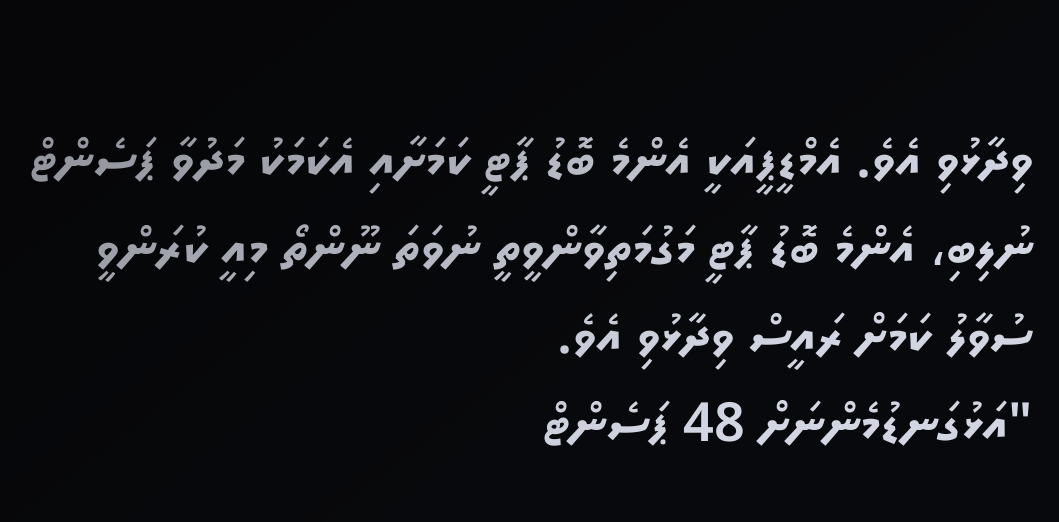ވިދާޅުވި އެވެ. އެމްޑީޕީއަކީ އެންމެ ބޮޑު ޕާޓީ ކަމަށާއި އެކަމަކު މަދުވާ ޕަސެންޓް ނުލިބި، އެންމެ ބޮޑު ޕާޓީ މަގުމަތިވާންވީތީ ނުވަތަ ނޫންތޯ މިއީ ކުރަންވީ ސުވާލު ކަމަށް ރައީސް ވިދާޅުވި އެވެ.
"އަޅުގަނޑުމެންނަށް 48 ޕަސެންޓް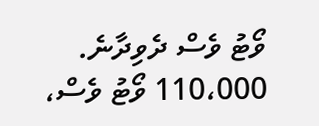ވޯޓު ވެސް ދެވިދާނެ. 110،000 ވޯޓު ވެސް،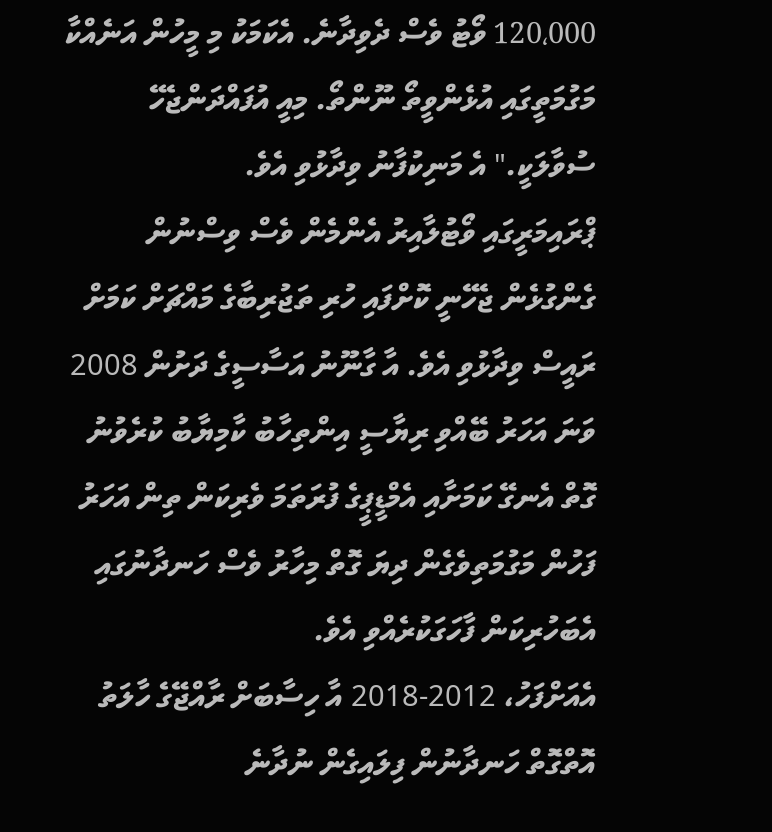120،000 ވޯޓު ވެސް ދެވިދާނެ. އެކަމަކު މި މީހުން އަނެއްކާ މަގުމަތީގައި އުޅެންވީތޯ ނޫންތޯ. މިއީ އުފައްދަންޖެހޭ ސުވާލަކީ." އެ މަނިކުފާނު ވިދާޅުވި އެވެ.
ޕްރައިމަރީގައި ވޯޓުލާއިރު އެންމެން ވެސް ވިސްނުން ގެންގުޅެން ޖެހޭނީ ކޮށްފައި ހުރި ތަޖުރިބާގެ މައްޗަށް ކަމަށް ރައީސް ވިދާޅުވި އެވެ. އާ ގާނޫނު އަސާސީގެ ދަށުން 2008 ވަނަ އަހަރު ބޭއްވި ރިޔާސީ އިންތިހާބު ކާމިޔާބު ކުރެވުނު ގޮތް އެނގޭ ކަމަށާއި އެމްޑީޕީގެ ފުރަތަމަ ވެރިކަން ތިން އަހަރު ފަހުން މަގުމަތިވެގެން ދިޔަ ގޮތް މިހާރު ވެސް ހަނދާނުގައި އެބަހުރިކަން ފާހަގަކުރެއްވި އެވެ.
އެއަށްފަހު، 2012-2018 އާ ހިސާބަށް ރާއްޖޭގެ ހާލަތު އޮތްގޮތް ހަނދާނުން ފިލައިގެން ނުދާނެ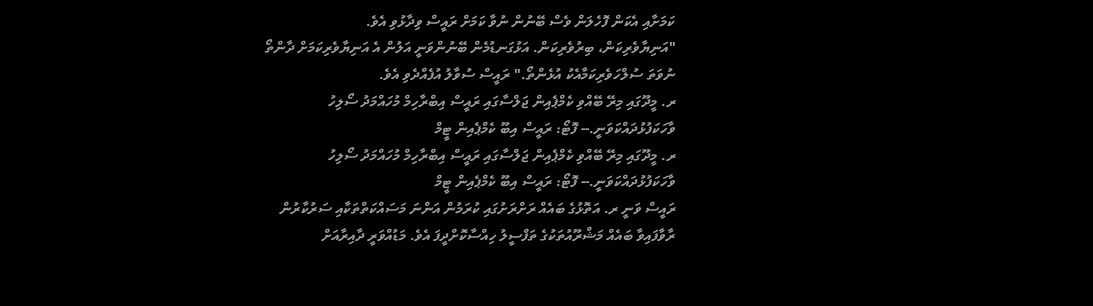ކަމަށާއި އެކަން ފޮހެލަން ވެސް ބޭނުން ނުވާ ކަމަށް ރައީސް ވިދާޅުވި އެވެ.
"އަނިޔާވެރިކަން، ބިރުވެރިކަން. އަޅުގަނޑުމެން ބޭނުންވަނީ އަލުން އެ އަނިޔާވެރިކަމަށް ދާންތޯ ނުވަތަ ސުލްހަވެރިކަމާއެކު އުޅެންތޯ." ރައީސް ސުވާލު އުފެއްދެވި އެވެ.
ރ. މީދޫގައި މިރޭ ބޭއްވި ކެމްޕެއިން ޖަލްސާގައި ރައީސް އިބްރާހިމް މުހައްމަދު ސޯލިހު ވާހަކަފުޅުދައްކަވަނީ.-- ފޮޓޯ: ރައީސް އިބޫ ކެމްޕެއިން ޓީމް
ރ. މީދޫގައި މިރޭ ބޭއްވި ކެމްޕެއިން ޖަލްސާގައި ރައީސް އިބްރާހިމް މުހައްމަދު ސޯލިހު ވާހަކަފުޅުދައްކަވަނީ.-- ފޮޓޯ: ރައީސް އިބޫ ކެމްޕެއިން ޓީމް
ރައީސް ވަނީ ރ. އަތޮޅުގެ ބައެއް ރަށްރަށުގައި ކުރަމުން އަންނަ މަސައްކަތްތަކާއި ސަރުކާރުން ރާވާފައިވާ ބައެއް މަޝްރޫއުތަކުގެ ތަފްސީލު ހިއްސާކޮށްދީފަ އެވެ. މަޑުއްވަރީ ދާއިރާއަށް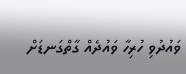ވައުދުވި ހުރިހާ ވައުދެއް ގާތްގަނޑަށް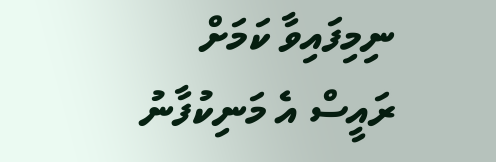ނިމިފައިވާ ކަމަށް ރައީސް އެ މަނިކުފާނު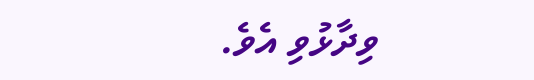ވިދާޅުވި އެވެ.